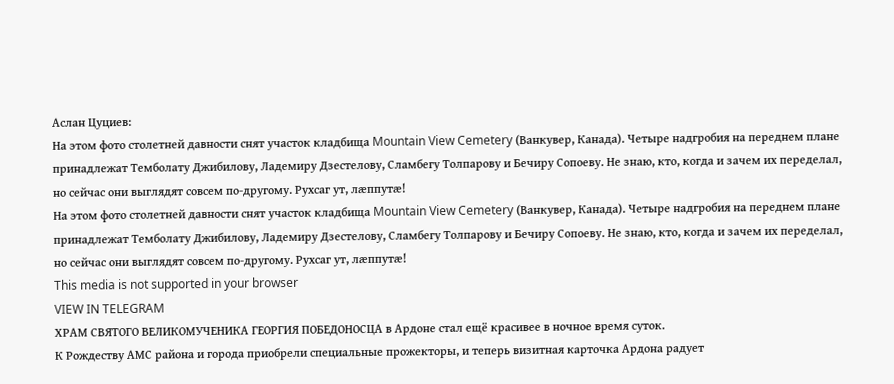Аслан Цуциев:
На этом фото столетней давности снят участок кладбища Mountain View Cemetery (Ванкувер, Канада). Четыре надгробия на переднем плане принадлежат Темболату Джибилову, Ладемиру Дзестелову, Сламбегу Толпарову и Бечиру Сопоеву. Не знаю, кто, когда и зачем их переделал, но сейчас они выглядят совсем по-другому. Рухсаг ут, лæппутæ!
На этом фото столетней давности снят участок кладбища Mountain View Cemetery (Ванкувер, Канада). Четыре надгробия на переднем плане принадлежат Темболату Джибилову, Ладемиру Дзестелову, Сламбегу Толпарову и Бечиру Сопоеву. Не знаю, кто, когда и зачем их переделал, но сейчас они выглядят совсем по-другому. Рухсаг ут, лæппутæ!
This media is not supported in your browser
VIEW IN TELEGRAM
ХРАМ СВЯТОГО ВЕЛИКОМУЧЕНИКА ГЕОРГИЯ ПОБЕДОНОСЦА в Ардоне стал ещё красивее в ночное время суток.
К Рождеству АМС района и города приобрели специальные прожекторы, и теперь визитная карточка Ардона радует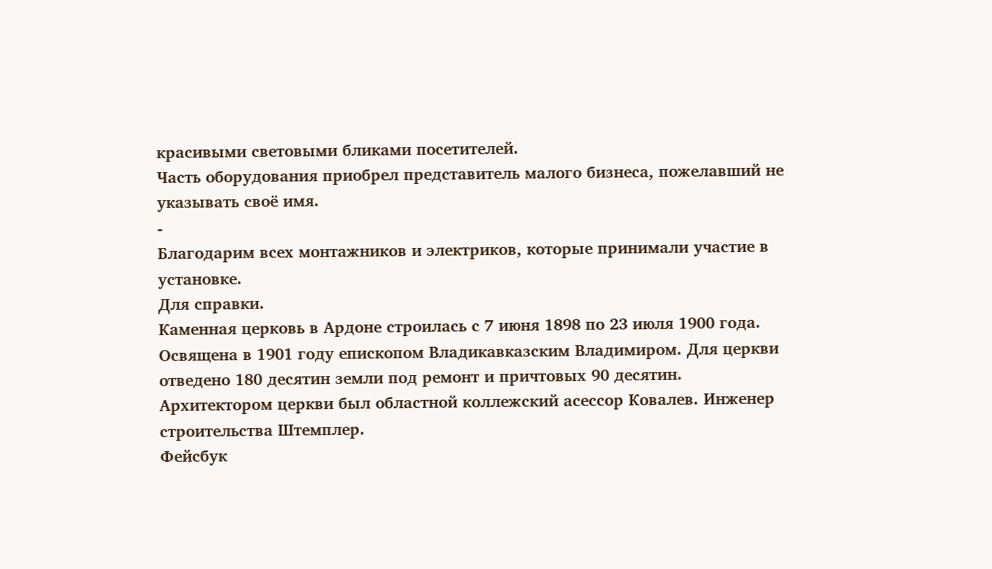красивыми световыми бликами посетителей.
Часть оборудования приобрел представитель малого бизнеса, пожелавший не указывать своё имя.
-
Благодарим всех монтажников и электриков, которые принимали участие в установке.
Для справки.
Каменная церковь в Ардоне строилась с 7 июня 1898 по 23 июля 1900 года. Освящена в 1901 году епископом Владикавказским Владимиром. Для церкви отведено 180 десятин земли под ремонт и причтовых 90 десятин.
Архитектором церкви был областной коллежский асессор Ковалев. Инженер строительства Штемплер.
Фейсбук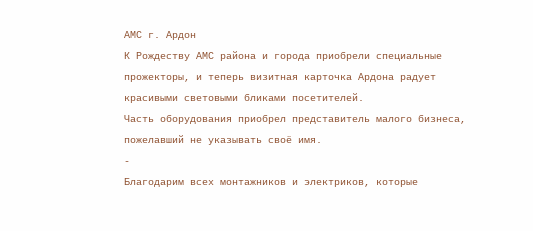АМС г. Ардон
К Рождеству АМС района и города приобрели специальные прожекторы, и теперь визитная карточка Ардона радует красивыми световыми бликами посетителей.
Часть оборудования приобрел представитель малого бизнеса, пожелавший не указывать своё имя.
-
Благодарим всех монтажников и электриков, которые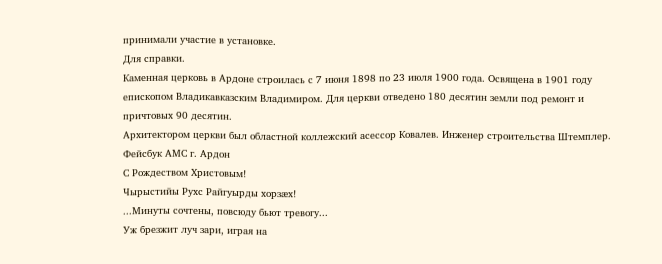принимали участие в установке.
Для справки.
Каменная церковь в Ардоне строилась с 7 июня 1898 по 23 июля 1900 года. Освящена в 1901 году епископом Владикавказским Владимиром. Для церкви отведено 180 десятин земли под ремонт и причтовых 90 десятин.
Архитектором церкви был областной коллежский асессор Ковалев. Инженер строительства Штемплер.
Фейсбук АМС г. Ардон
С Рождеством Христовым!
Чырыстийы Рухс Райгуырды хорзæх!
...Минуты сочтены, повсюду бьют тревогу...
Уж брезжит луч зари, играя на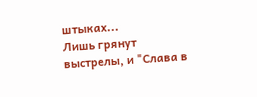штыках...
Лишь грянут выстрелы, и "Слава в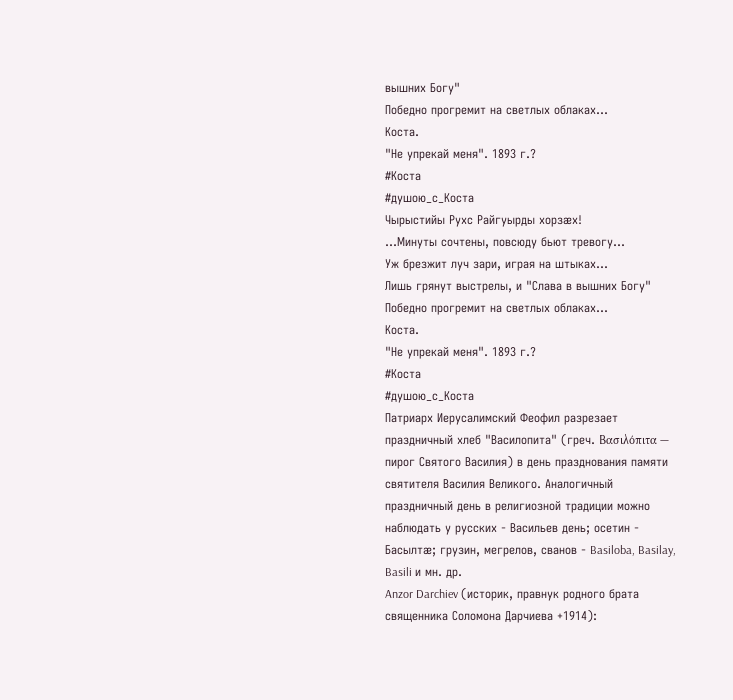вышних Богу"
Победно прогремит на светлых облаках...
Коста.
"Не упрекай меня". 1893 г.?
#Коста
#душою_с_Коста
Чырыстийы Рухс Райгуырды хорзæх!
...Минуты сочтены, повсюду бьют тревогу...
Уж брезжит луч зари, играя на штыках...
Лишь грянут выстрелы, и "Слава в вышних Богу"
Победно прогремит на светлых облаках...
Коста.
"Не упрекай меня". 1893 г.?
#Коста
#душою_с_Коста
Патриарх Иерусалимский Феофил разрезает праздничный хлеб "Василопита" (греч. Βασιλόπιτα — пирог Святого Василия) в день празднования памяти святителя Василия Великого. Аналогичный праздничный день в религиозной традиции можно наблюдать у русских - Васильев день; осетин - Басылтӕ; грузин, мегрелов, сванов - Basiloba, Basilay, Basili и мн. др.
Anzor Darchiev (историк, правнук родного брата священника Соломона Дарчиева +1914):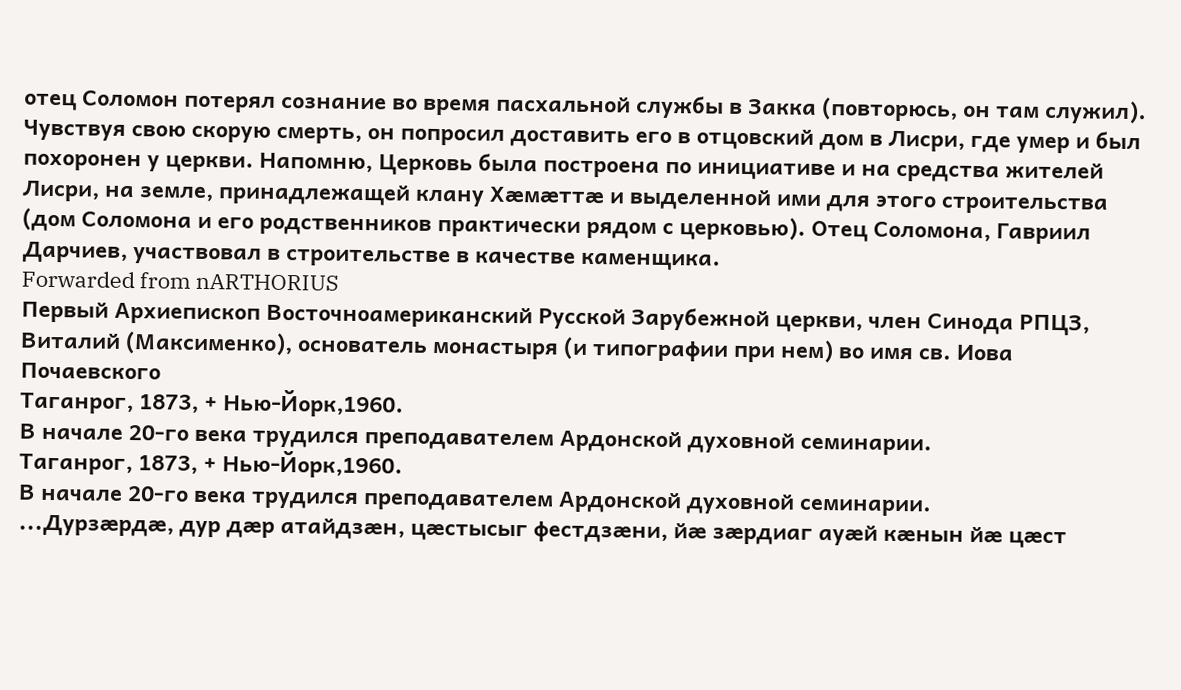отец Соломон потерял сознание во время пасхальной службы в Закка (повторюсь, он там служил). Чувствуя свою скорую смерть, он попросил доставить его в отцовский дом в Лисри, где умер и был похоронен у церкви. Напомню, Церковь была построена по инициативе и на средства жителей Лисри, на земле, принадлежащей клану Хæмæттæ и выделенной ими для этого строительства (дом Соломона и его родственников практически рядом с церковью). Отец Соломона, Гавриил Дарчиев, участвовал в строительстве в качестве каменщика.
Forwarded from nARTHORIUS
Первый Архиепископ Восточноамериканский Русской Зарубежной церкви, член Синода РПЦЗ, Виталий (Максименко), основатель монастыря (и типографии при нем) во имя св. Иова Почаевского
Таганрог, 1873, + Нью-Йорк,1960.
В начале 20-го века трудился преподавателем Ардонской духовной семинарии.
Таганрог, 1873, + Нью-Йорк,1960.
В начале 20-го века трудился преподавателем Ардонской духовной семинарии.
...Дурзæрдæ, дур дæр атайдзæн, цæстысыг фестдзæни, йæ зæрдиаг ауæй кæнын йæ цæст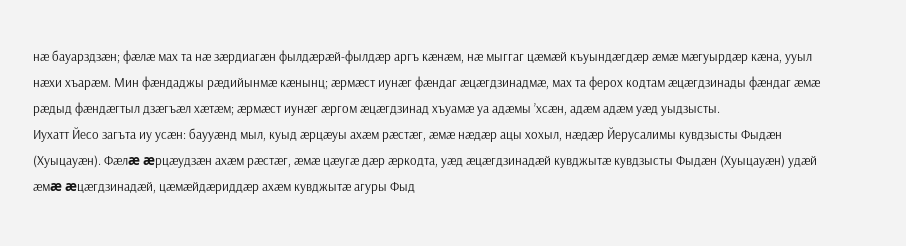нæ бауарздзæн; фæлæ мах та нæ зæрдиагæн фылдæрæй-фылдæр аргъ кæнæм, нæ мыггаг цæмæй къуындæгдæр æмæ мæгуырдæр кæна, ууыл нæхи хъарæм. Мин фæндаджы рæдийынмæ кæнынц; æрмæст иунæг фæндаг æцæгдзинадмæ, мах та ферох кодтам æцæгдзинады фæндаг æмæ рæдыд фæндæгтыл дзæгъæл хæтæм; æрмæст иунæг æргом æцæгдзинад хъуамæ уа адæмы ’хсæн, адæм адæм уæд уыдзысты.
Иухатт Йесо загъта иу усæн: баууæнд мыл, куыд æрцæуы ахæм рæстæг, æмæ нæдæр ацы хохыл, нæдæр Йерусалимы кувдзысты Фыдæн (Хуыцауæн). Фæлæ æрцæудзæн ахæм рæстæг, æмæ цæугæ дæр æркодта, уæд æцæгдзинадæй кувджытæ кувдзысты Фыдæн (Хуыцауæн) удæй æмæ æцæгдзинадæй, цæмæйдæриддæр ахæм кувджытæ агуры Фыд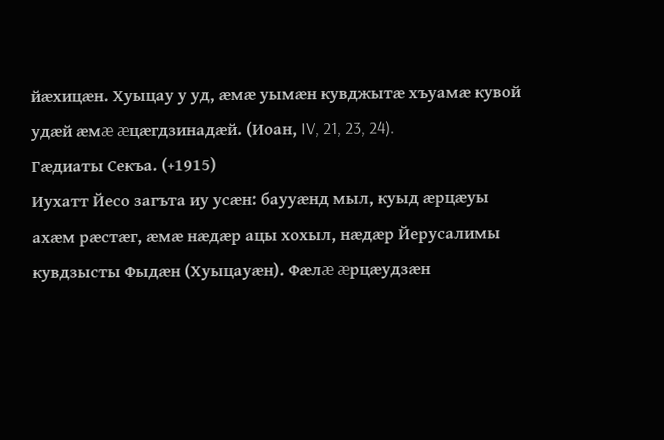йæхицæн. Хуыцау у уд, æмæ уымæн кувджытæ хъуамæ кувой удæй æмæ æцæгдзинадæй. (Иоан, IV, 21, 23, 24).
Гæдиаты Секъа. (+1915)
Иухатт Йесо загъта иу усæн: баууæнд мыл, куыд æрцæуы ахæм рæстæг, æмæ нæдæр ацы хохыл, нæдæр Йерусалимы кувдзысты Фыдæн (Хуыцауæн). Фæлæ æрцæудзæн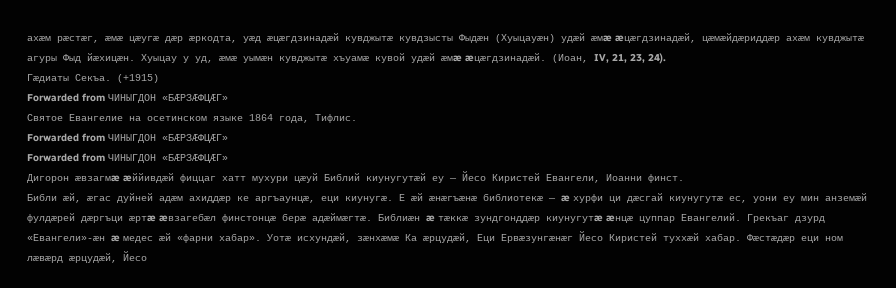ахæм рæстæг, æмæ цæугæ дæр æркодта, уæд æцæгдзинадæй кувджытæ кувдзысты Фыдæн (Хуыцауæн) удæй æмæ æцæгдзинадæй, цæмæйдæриддæр ахæм кувджытæ агуры Фыд йæхицæн. Хуыцау у уд, æмæ уымæн кувджытæ хъуамæ кувой удæй æмæ æцæгдзинадæй. (Иоан, IV, 21, 23, 24).
Гæдиаты Секъа. (+1915)
Forwarded from ЧИНЫГДОН «БÆРЗÆФЦÆГ»
Святое Евангелие на осетинском языке 1864 года, Тифлис.
Forwarded from ЧИНЫГДОН «БÆРЗÆФЦÆГ»
Forwarded from ЧИНЫГДОН «БÆРЗÆФЦÆГ»
Дигорон æвзагмæ æййивдæй фиццаг хатт мухури цæуй Библий киунугутæй еу — Йесо Киристей Евангели, Иоанни финст.
Библи æй, æгас дуйней адæм ахиддæр ке аргъаунцæ, еци киунугæ. Е æй æнæгъæнæ библиотекæ — æ хурфи ци дæсгай киунугутæ ес, уони еу мин анземæй фулдæрей дæргъци æртæ æвзагебæл финстонцæ берæ адæймæгтæ. Библиæн æ тæккæ зундгонддæр киунугутæ æнцæ цуппар Евангелий. Грекъаг дзурд «Евангели»-æн æ медес æй «фарни хабар». Уотæ исхундæй, зæнхæмæ Ка æрцудæй, Еци Ервæзунгæнæг Йесо Киристей туххæй хабар. Фæстæдæр еци ном лæвæрд æрцудæй, Йесо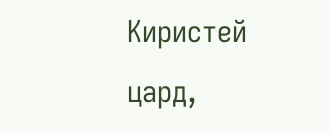Киристей цард,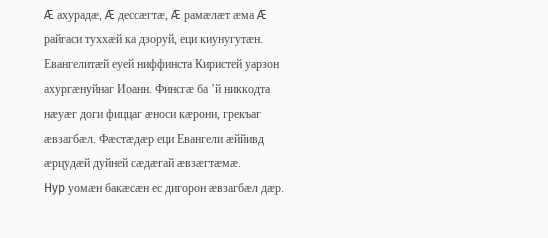Æ ахурадæ, Æ дессæгтæ, Æ рамæлæт æма Æ райгаси туххæй ка дзоруй, еци киунугутæн. Евангелитæй еуей ниффинста Киристей уарзон ахургæнуйнаг Иоанн. Финсгæ ба ’й никкодта нæуæг доги фиццаг æноси кæрони, грекъаг æвзагбæл. Фæстæдæр еци Евангели æййивд æрцудæй дуйней сæдæгай æвзæгтæмæ.
Hyp уомæн бакæсæн ес дигорон æвзагбæл дæр.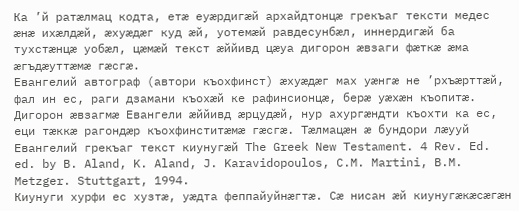Ка ’й ратæлмац кодта, етæ еуæрдигæй архайдтонцæ грекъаг тексти медес æнæ ихæлдæй, æхуæдæг куд æй, уотемæй равдесунбæл, иннердигæй ба тухстæнцæ уобæл, цæмæй текст æййивд цæуа дигорон æвзаги фæткæ æма æгъдæуттæмæ гæсгæ.
Евангелий автограф (автори къохфинст) æхуæдæг мах уæнгæ не ’рхъæрттæй, фал ин ес, раги дзамани къохæй ке рафинсионцæ, берæ уæхæн къопитæ. Дигорон æвзагмæ Евангели æййивд æрцудæй, нур ахургæндти къохти ка ес, еци тæккæ рагондæр къохфинститæмæ гæсгæ. Тæлмацæн æ бундори лæууй Евангелий грекъаг текст киунугæй The Greek New Testament. 4 Rev. Ed. ed. by B. Aland, K. Aland, J. Karavidopoulos, C.M. Martini, B.M. Metzger. Stuttgart, 1994.
Киунуги хурфи ес хузтæ, уæдта феппайуйнæгтæ. Сæ нисан æй киунугæкæсæгæн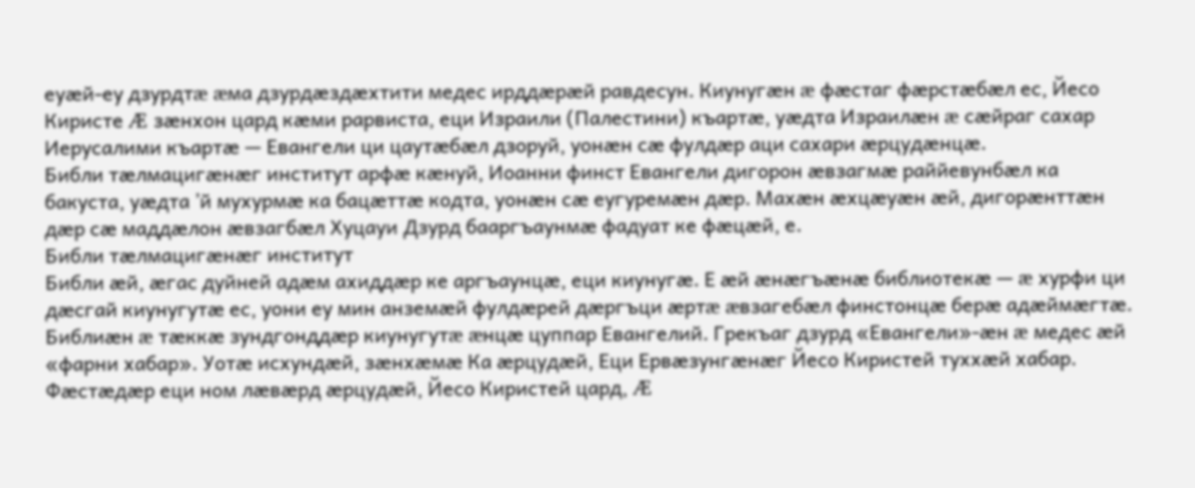еуæй-еу дзурдтæ æма дзурдæздæхтити медес ирддæрæй равдесун. Киунугæн æ фæстаг фæрстæбæл ес, Йесо Киристе Æ зæнхон цард кæми рарвиста, еци Израили (Палестини) къартæ, уæдта Израилæн æ сæйраг сахар Иерусалими къартæ — Евангели ци цаутæбæл дзоруй, уонæн сæ фулдæр аци сахари æрцудæнцæ.
Библи тæлмацигæнæг институт арфæ кæнуй, Иоанни финст Евангели дигорон æвзагмæ раййевунбæл ка бакуста, уæдта ’й мухурмæ ка бацæттæ кодта, уонæн сæ еугуремæн дæр. Махæн æхцæуæн æй, дигорæнттæн дæр сæ маддæлон æвзагбæл Хуцауи Дзурд бааргъаунмæ фадуат ке фæцæй, е.
Библи тæлмацигæнæг институт
Библи æй, æгас дуйней адæм ахиддæр ке аргъаунцæ, еци киунугæ. Е æй æнæгъæнæ библиотекæ — æ хурфи ци дæсгай киунугутæ ес, уони еу мин анземæй фулдæрей дæргъци æртæ æвзагебæл финстонцæ берæ адæймæгтæ. Библиæн æ тæккæ зундгонддæр киунугутæ æнцæ цуппар Евангелий. Грекъаг дзурд «Евангели»-æн æ медес æй «фарни хабар». Уотæ исхундæй, зæнхæмæ Ка æрцудæй, Еци Ервæзунгæнæг Йесо Киристей туххæй хабар. Фæстæдæр еци ном лæвæрд æрцудæй, Йесо Киристей цард, Æ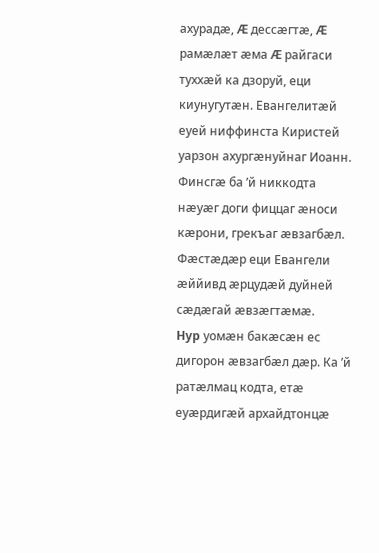ахурадæ, Æ дессæгтæ, Æ рамæлæт æма Æ райгаси туххæй ка дзоруй, еци киунугутæн. Евангелитæй еуей ниффинста Киристей уарзон ахургæнуйнаг Иоанн. Финсгæ ба ’й никкодта нæуæг доги фиццаг æноси кæрони, грекъаг æвзагбæл. Фæстæдæр еци Евангели æййивд æрцудæй дуйней сæдæгай æвзæгтæмæ.
Hyp уомæн бакæсæн ес дигорон æвзагбæл дæр. Ка ’й ратæлмац кодта, етæ еуæрдигæй архайдтонцæ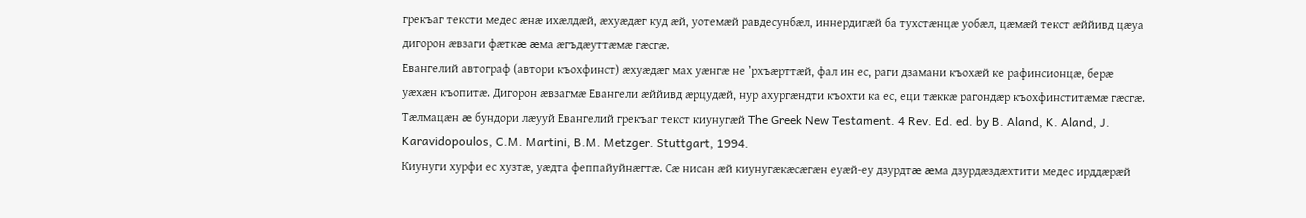грекъаг тексти медес æнæ ихæлдæй, æхуæдæг куд æй, уотемæй равдесунбæл, иннердигæй ба тухстæнцæ уобæл, цæмæй текст æййивд цæуа дигорон æвзаги фæткæ æма æгъдæуттæмæ гæсгæ.
Евангелий автограф (автори къохфинст) æхуæдæг мах уæнгæ не ’рхъæрттæй, фал ин ес, раги дзамани къохæй ке рафинсионцæ, берæ уæхæн къопитæ. Дигорон æвзагмæ Евангели æййивд æрцудæй, нур ахургæндти къохти ка ес, еци тæккæ рагондæр къохфинститæмæ гæсгæ. Тæлмацæн æ бундори лæууй Евангелий грекъаг текст киунугæй The Greek New Testament. 4 Rev. Ed. ed. by B. Aland, K. Aland, J. Karavidopoulos, C.M. Martini, B.M. Metzger. Stuttgart, 1994.
Киунуги хурфи ес хузтæ, уæдта феппайуйнæгтæ. Сæ нисан æй киунугæкæсæгæн еуæй-еу дзурдтæ æма дзурдæздæхтити медес ирддæрæй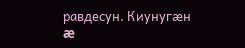равдесун. Киунугæн æ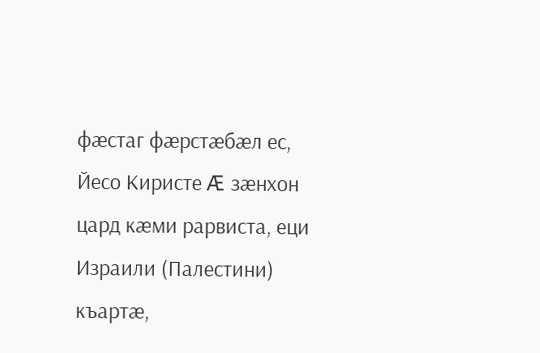фæстаг фæрстæбæл ес, Йесо Киристе Æ зæнхон цард кæми рарвиста, еци Израили (Палестини) къартæ,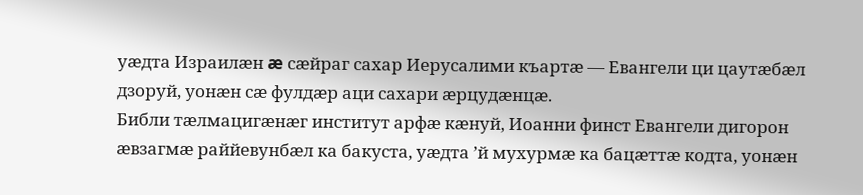уæдта Израилæн æ сæйраг сахар Иерусалими къартæ — Евангели ци цаутæбæл дзоруй, уонæн сæ фулдæр аци сахари æрцудæнцæ.
Библи тæлмацигæнæг институт арфæ кæнуй, Иоанни финст Евангели дигорон æвзагмæ раййевунбæл ка бакуста, уæдта ’й мухурмæ ка бацæттæ кодта, уонæн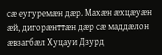сæ еугуремæн дæр. Махæн æхцæуæн æй, дигорæнттæн дæр сæ маддæлон æвзагбæл Хуцауи Дзурд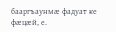бааргъаунмæ фадуат ке фæцæй, е.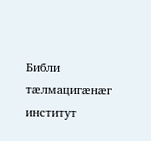Библи тæлмацигæнæг институт